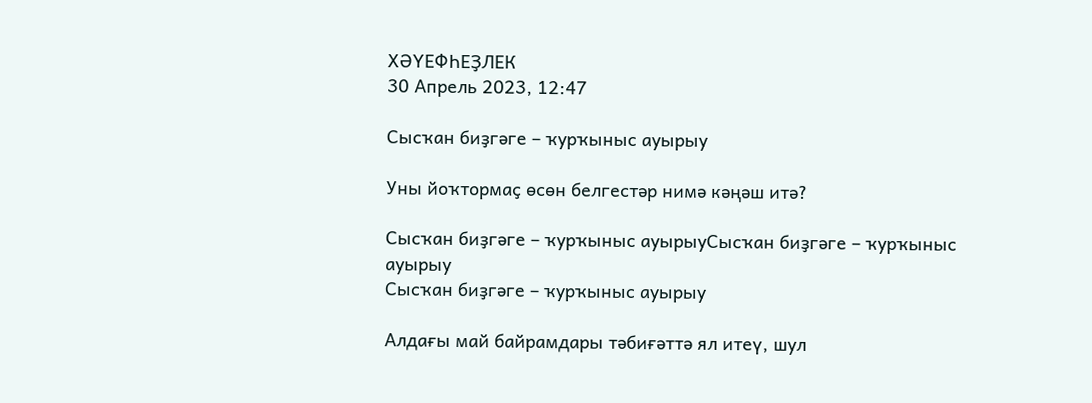ХӘҮЕФҺЕҘЛЕК
30 Апрель 2023, 12:47

Сысҡан биҙгәге – ҡурҡыныс ауырыу

Уны йоҡтормаҫ өсөн белгестәр нимә кәңәш итә?

Сысҡан биҙгәге – ҡурҡыныс ауырыуСысҡан биҙгәге – ҡурҡыныс ауырыу
Сысҡан биҙгәге – ҡурҡыныс ауырыу

Алдағы май байрамдары тәбиғәттә ял итеү, шул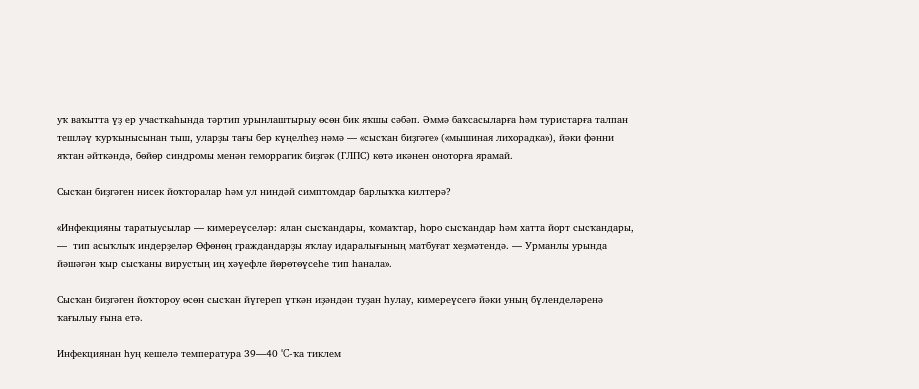уҡ ваҡытта үҙ ер участкаһында тәртип урынлаштырыу өсөн бик яҡшы сәбәп. Әммә баҡсасыларға һәм туристарға талпан тешләү ҡурҡынысынан тыш, уларҙы тағы бер күңелһеҙ нәмә — «сысҡан биҙгәге» («мышиная лихорадка»), йәки фәнни яҡтан әйткәндә, бөйөр синдромы менән геморрагик биҙгәк (ГЛПС) көтә икәнен оноторға ярамай.

Сысҡан биҙгәген нисек йоҡторалар һәм ул ниндәй симптомдар барлыҡҡа килтерә?

«Инфекцияны таратыусылар — кимереүселәр: ялан сысҡандары, ҡомаҡтар, һоро сысҡандар һәм хатта йорт сысҡандары, —  тип асыҡлыҡ индерҙеләр Өфөнөң граждандарҙы яҡлау идаралығының матбуғат хеҙмәтендә. — Урманлы урында йәшәгән ҡыр сысҡаны вирустың иң хәүефле йөрөтөүсеһе тип һанала».

Сысҡан биҙгәген йоҡтороу өсөн сысҡан йүгереп үткән иҙәндән туҙан һулау, кимереүсегә йәки уның бүленделәренә ҡағылыу ғына етә.

Инфекциянан һуң кешелә температура 39—40 °C-ҡа тиклем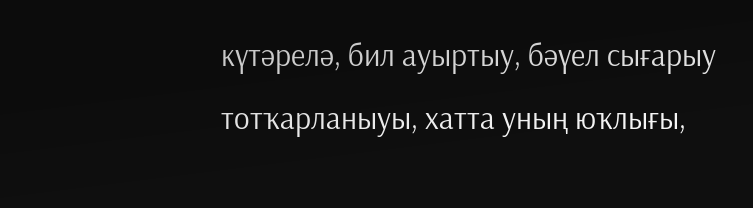күтәрелә, бил ауыртыу, бәүел сығарыу тотҡарланыуы, хатта уның юҡлығы,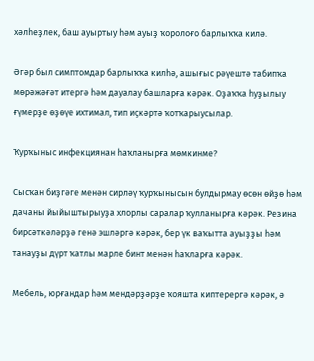хәлһеҙлек, баш ауыртыу һәм ауыҙ ҡоролоғо барлыҡҡа килә.

Әгәр был симптомдар барлыҡҡа килһә, ашығыс рәүештә табипҡа мөрәжәғәт итергә һәм дауалау башларға кәрәк. Оҙаҡҡа һуҙылыу ғүмерҙе өҙөүе ихтимал, тип иҫкәртә ҡотҡарыусылар.

Ҡурҡыныс инфекциянан һаҡланырға мөмкинме?

Сысҡан биҙгәге менән сирләү ҡурҡынысын булдырмау өсөн өйҙө һәм дачаны йыйыштырыуҙа хлорлы саралар ҡулланырға кәрәк. Резина бирсәткәләрҙә генә эшләргә кәрәк, бер үк ваҡытта ауыҙҙы һәм танауҙы дүрт ҡатлы марле бинт менән һаҡларға кәрәк.

Мебель, юрғандар һәм мендәрҙәрҙе ҡояшта киптерергә кәрәк, ә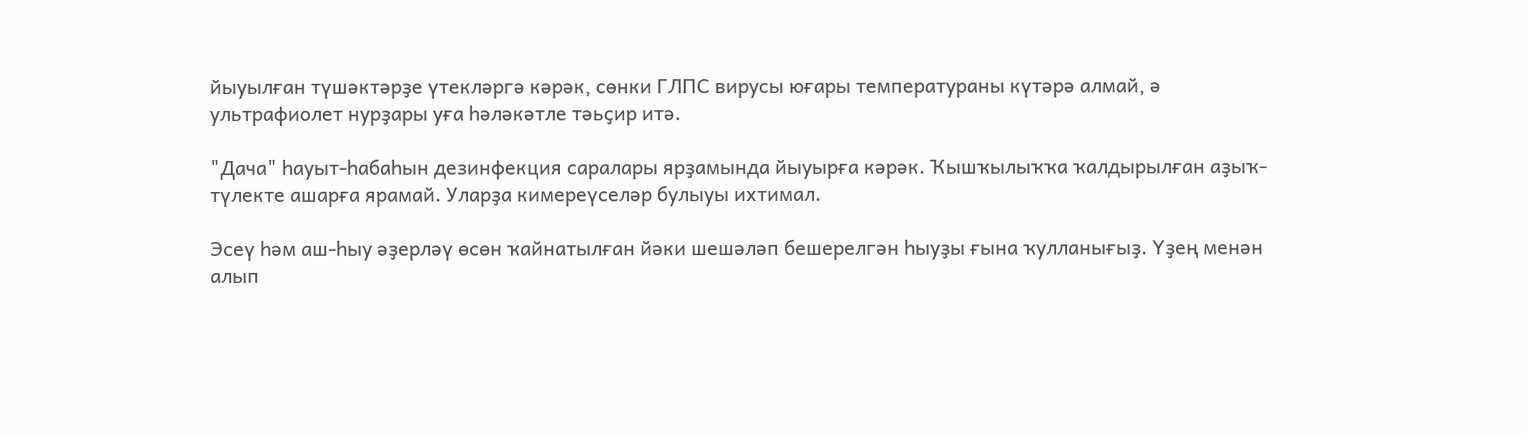йыуылған түшәктәрҙе үтекләргә кәрәк, сөнки ГЛПС вирусы юғары температураны күтәрә алмай, ә ультрафиолет нурҙары уға һәләкәтле тәьҫир итә.

"Дача" һауыт-һабаһын дезинфекция саралары ярҙамында йыуырға кәрәк. Ҡышҡылыҡҡа ҡалдырылған аҙыҡ-түлекте ашарға ярамай. Уларҙа кимереүселәр булыуы ихтимал.

Эсеү һәм аш-һыу әҙерләү өсөн ҡайнатылған йәки шешәләп бешерелгән һыуҙы ғына ҡулланығыҙ. Үҙең менән алып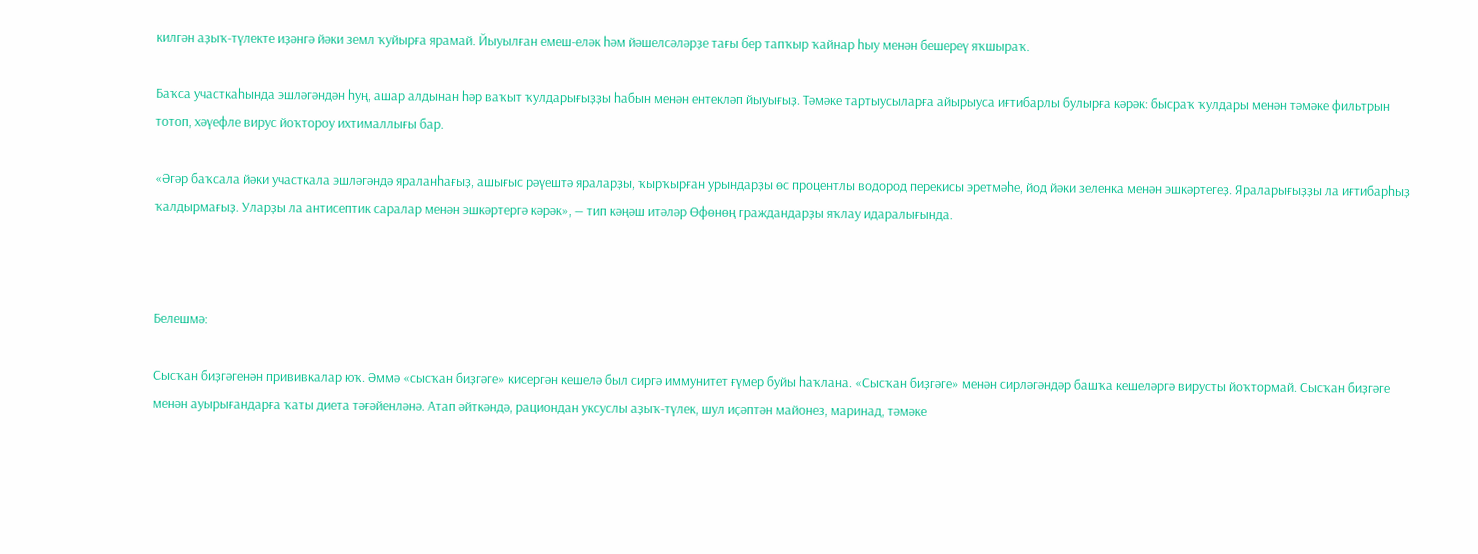килгән аҙыҡ-түлекте иҙәнгә йәки земл ҡуйырға ярамай. Йыуылған емеш-еләк һәм йәшелсәләрҙе тағы бер тапҡыр ҡайнар һыу менән бешереү яҡшыраҡ.

Баҡса участкаһында эшләгәндән һуң, ашар алдынан һәр ваҡыт ҡулдарығыҙҙы һабын менән ентекләп йыуығыҙ. Тәмәке тартыусыларға айырыуса иғтибарлы булырға кәрәк: бысраҡ ҡулдары менән тәмәке фильтрын тотоп, хәүефле вирус йоҡтороу ихтималлығы бар.

«Әгәр баҡсала йәки участкала эшләгәндә яраланһағыҙ, ашығыс рәүештә яраларҙы, ҡырҡырған урындарҙы өс процентлы водород перекисы эретмәһе, йод йәки зеленка менән эшкәртегеҙ. Яраларығыҙҙы ла иғтибарһыҙ ҡалдырмағыҙ. Уларҙы ла антисептик саралар менән эшкәртергә кәрәк», — тип кәңәш итәләр Өфөнөң граждандарҙы яҡлау идаралығында.



Белешмә:

Сысҡан биҙгәгенән прививкалар юҡ. Әммә «сысҡан биҙгәге» кисергән кешелә был сиргә иммунитет ғүмер буйы һаҡлана. «Сысҡан биҙгәге» менән сирләгәндәр башҡа кешеләргә вирусты йоҡтормай. Сысҡан биҙгәге менән ауырығандарға ҡаты диета тәғәйенләнә. Атап әйткәндә, рациондан уксуслы аҙыҡ-түлек, шул иҫәптән майонез, маринад, тәмәке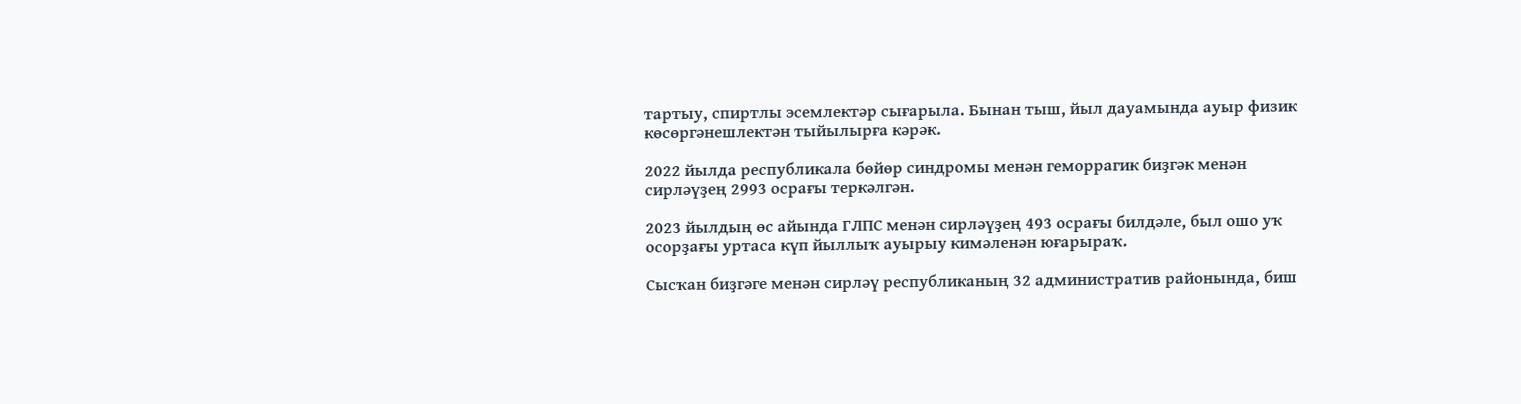тартыу, спиртлы эсемлектәр сығарыла. Бынан тыш, йыл дауамында ауыр физик көсөргәнешлектән тыйылырға кәрәк.

2022 йылда республикала бөйөр синдромы менән геморрагик биҙгәк менән сирләүҙең 2993 осрағы теркәлгән.

2023 йылдың өс айында ГЛПС менән сирләүҙең 493 осрағы билдәле, был ошо уҡ осорҙағы уртаса күп йыллыҡ ауырыу кимәленән юғарыраҡ.

Сысҡан биҙгәге менән сирләү республиканың 32 административ районында, биш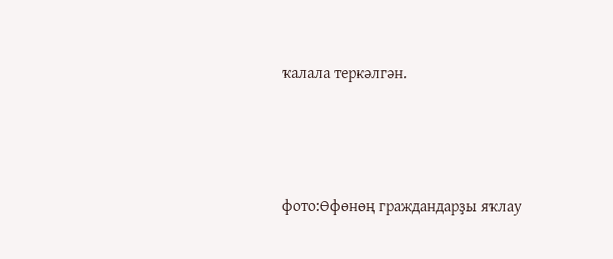ҡалала теркәлгән.



фото:Өфөнөң граждандарҙы яҡлау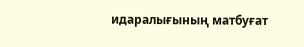идаралығының матбуғат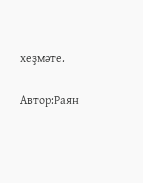хеҙмәте.

Автор:Раян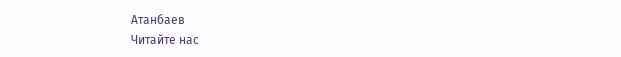Атанбаев
Читайте нас